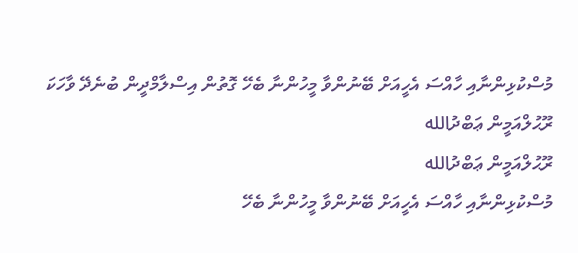މުސްކުޅިންނާއި ހާއްސަ އެހީއަށް ބޭނުންވާ މީހުންނާ ބެހޭ ގޮތުން އިސްލާމްދީން ބުނެދޭ ވާހަކަ
ރޫޙުލްއަމީން ޢަބްދުالله
ރޫޙުލްއަމީން ޢަބްދުالله
މުސްކުޅިންނާއި ހާއްސަ އެހީއަށް ބޭނުންވާ މީހުންނާ ބެހޭ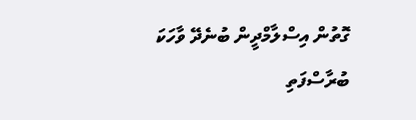ގޮތުން އިސްލާމްދީން ބުނެދޭ ވާހަކަ
ބުރާސްފަތި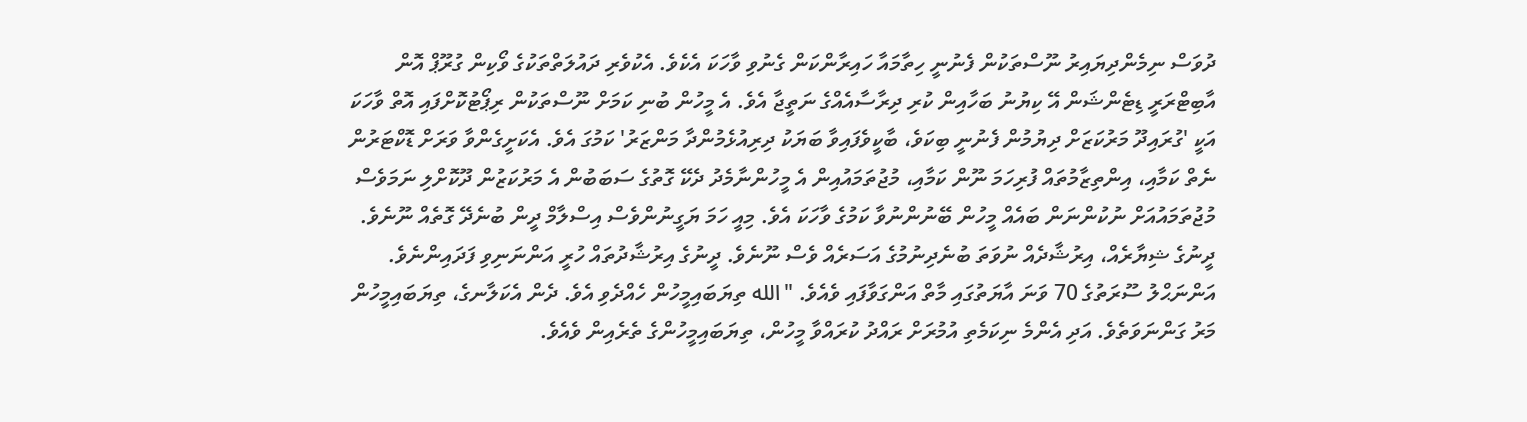ދުވަސް ނިމެންދިޔައިރު ނޫސްތަކުން ފެނުނީ ހިތާމައާ ހައިރާންކަން ގެނުވި ވާހަކަ އެކެވެ. އެކުވެރި ދައުލަތްތަކުގެ ވޯކިން ގުރޫޕް އޮން އާބިޓްރަރީ ޑިޓެންޝަން އޭ ކިޔުނު ބަހާއިން ކުރި ދިރާސާއެއްގެ ނަތީޖާ އެވެ. އެ މީހުން ބުނި ކަމަށް ނޫސްތަކުން ރިޕޯޓުކޮށްފައި އޮތް ވާހަކަ އަކީ 'ގުރައިދޫ މަރުކަޒަށް ދިޔުމުން ފެނުނީ ބިކަވެ، ބާކީވެފައިވާ ބަޔަކު ދިރިއުޅެމުންދާ މަންޒަރު' ކަމުގަ އެވެ. އެކަށީގެންވާ ވަރަށް ޑޮކްޓަރުން ނެތް ކަމާއި، އިންތިޒާމުތައް ފުރިހަމަ ނޫން ކަމާއި، މުޖުތަމައުއިން އެ މީހުންނާމެދު ދެކޭ ގޮތުގެ ސަބަބުން އެ މަރުކަޒުން ދޫކޮށްލި ނަމަވެސް މުޖުތަމައުއަށް ނުކުންނަން ބައެއް މީހުން ބޭނުންނުވާ ކަމުގެ ވާހަކަ އެވެ. މިއީ ހަމަ ޔަގީނުންވެސް އިސްލާމް ދީން ބުނެދޭ ގޮތެއް ނޫނެވެ. ދީނުގެ ޝިޔާރެއް، އިރުޝާދެއް ނުވަތަ ބުނެދިނުމުގެ އަސަރެއް ވެސް ނޫނެވެ. ދީނުގެ އިރުޝާދުތައް ހުރީ އަންނަނިވި ފަދައިންނެވެ.
އަންނަޙްލު ސޫރަތުގެ 70 ވަނަ އާޔަތުގައި މާތް އަންގަވާފައި ވެއެވެ. "الله ތިޔަބައިމީހުން ހެއްދެވި އެވެ. ދެން އެކަލާނގެ، ތިޔަބައިމީހުން މަރު ގަންނަވަތެވެ. އަދި އެންމެ ނިކަމެތި އުމުރަށް ރައްދު ކުރައްވާ މީހުން، ތިޔަބައިމީހުންގެ ތެރެއިން ވެއެވެ.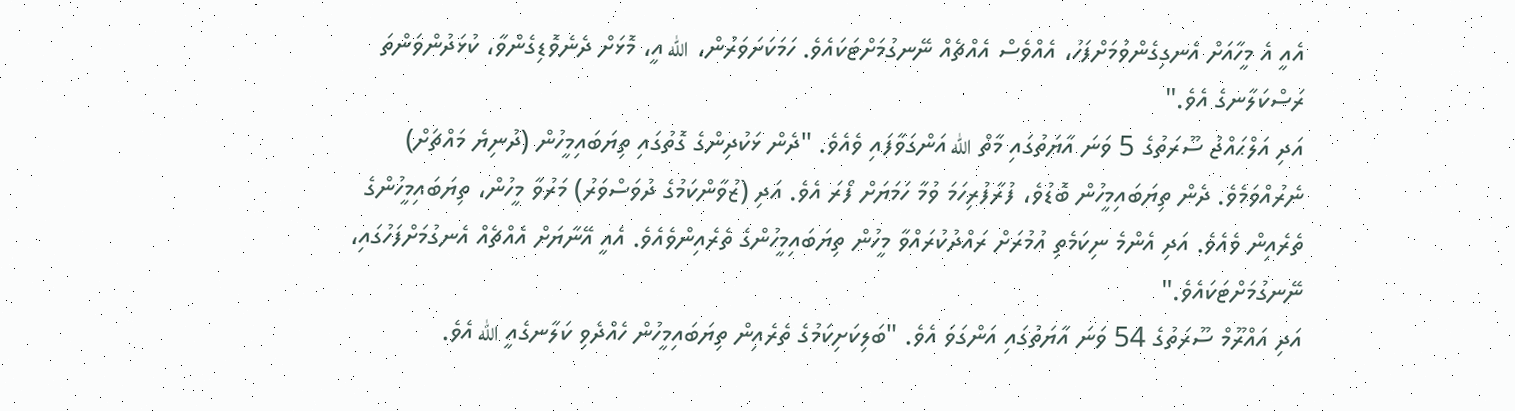އެއީ އެ މީހާއަށް އެނގިގެންވުމަށްފަހު، އެއްވެސް އެއްޗެއް ނޭނގުމަށްޓަކައެވެ. ހަމަކަށަވަރުން، الله އީ، މޮޅަށް ދެނެވޮޑިގެންވާ، ކުޅަދުންވަންތަ ރަސްކަލާނގެ އެވެ."
އަދި އަލްޙައްޖު ސޫރަތުގެ 5 ވަނަ އާޔަތުގައި މާތް الله އަންގަވާފައި ވެއެވެ. "ދެން ޅަކުދިންގެ ގޮތުގައި ތިޔަބައިމީހުން (ދުނިޔެ މައްޗަށް) ނެރުއްވަމެވެ. ދެން ތިޔަބައިމީހުން ބޮޑުވެ، ފުރާފުރިހަމަ ވުމާ ހަމަޔަށް ފޯރަ އެވެ. އަދި (ޒުވާންކަމުގެ ދުވަސްވަރު) މަރުވާ މީހުން، ތިޔަބައިމީހުންގެ ތެރެއިން ވެއެވެ. އަދި އެންމެ ނިކަމެތި އުމުރަށް ރައްދުކުރައްވާ މީހުން ތިޔަބައިމީހުންގެ ތެރެއިންވެއެވެ. އެއީ އޭނާޔަށް އެއްޗެއް އެނގުމަށްފަހުގައި، ނޭނގުމަށްޓަކައެވެ."
އަދި އައްރޫމް ސޫރަތުގެ 54 ވަނަ އާޔަތުގައި އަންގަވަ އެވެ. "ބަލިކަށިކަމުގެ ތެރެއިން ތިޔަބައިމީހުން ހެއްދެވި ކަލާނގެއީ الله އެވެ.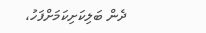ދެން ބަލިކަށިކަމަށްފަހު،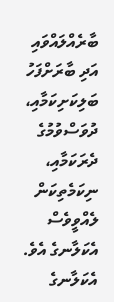ބާރެއްލައްވައި އަދި ބާރަށްފަހު ބަލިކަށިކަމާއި، ދުވަސްވުމުގެ ދެރަކަމާއި، ނިކަމެތިކަން ލެއްވީވެސް އެކަލާނގެ އެވެ. އެކަލާނގެ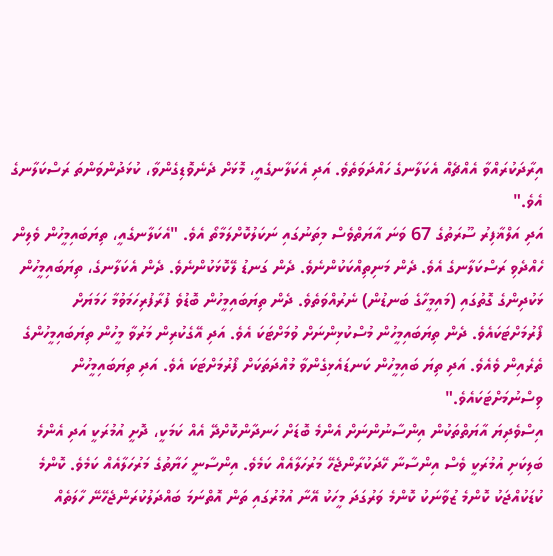އިރާދަކުރައްވާ އެއްޗެއް އެކަލާނގެ ހައްދަވަތެވެ. އަދި އެކަލާނގެއީ، މޮޅަށް ދެނެވޮޑިގެންވާ، ކުޅަދުންވަންތަ ރަސްކަލާނގެ އެވެ."
އަދި އަލްޣާފިރު ސޫރަތުގެ 67 ވަނަ އާޔަތްވެސް މިތަނުގައި ނަކަލުކޮށްލަމާތޯ އެވެ. "އެކަލާނގެއީ، ތިޔަބައިމީހުން ވެލިން ހެއްދެވި ރަސްކަލާނގެ އެވެ. ދެން މަނިތިއްކަކުންނެވެ. ދެން ގަނޑު ލޭކޮޅަކުންނެވެ. ދެން އެކަލާނގެ، ތިޔަބައިމީހުން ޅަކުދިންގެ ގޮތުގައި (މައިމީހާގެ ބަނޑުން) ނެރުއްވަތެވެ. ދެން ތިޔަބައިމީހުން ބޮޑުވެ ފުރާފުރިހަމަވުމާ ހަމަޔަށް ފޯރުމަށްޓަކައެވެ. ދެން ތިޔަބައިމީހުން މުސްކުޅިންނަށް ވުމަށްޓަކަ އެވެ. އަދި އޭގެކުރިން މަރުވާ މީހުން ތިޔަބައިމީހުންގެ ތެރެއިން ވެއެވެ. އަދި ތިޔަ ބައިމީހުން ކަނޑައެޅިގެންވާ މުއްދަތަކަށް ފޯރުމަށްޓަކަ އެވެ. އަދި ތިޔަބައިމީހުން ވިސްނުމަށްޓަކައެވެ."
އިސްވެދިޔަ އާޔަތްތަކުން އިންސާނުންނަށް އެންމެ ބޮޑަށް ހަނދާންކޮށްދޭ އެއް ކަމަކީ، ދޮށީ އުމުރަކީ އަދި އެންމެ ބަލިކަށި އުމުރަކީ ވެސް އިންސާނާ ހޭދަކުރާންޖެހޭ މަރުހަލާއެއް ކަމެވެ. އިންސާނީ ހަޔާތުގެ މަރުހަލާއެއް ކަމެވެ. ކޮންމެ ކުޑަކުއްޖަކު ކޮންމެ ޒުވާނަކު ކޮންމެ ވަރުގަދަ މީހަކު އޭނާ އުމުރުގައި ތަން އޮތްނަމަ ބައްދަލުކުރަންޖެހޭނޭ ހާލަތެއް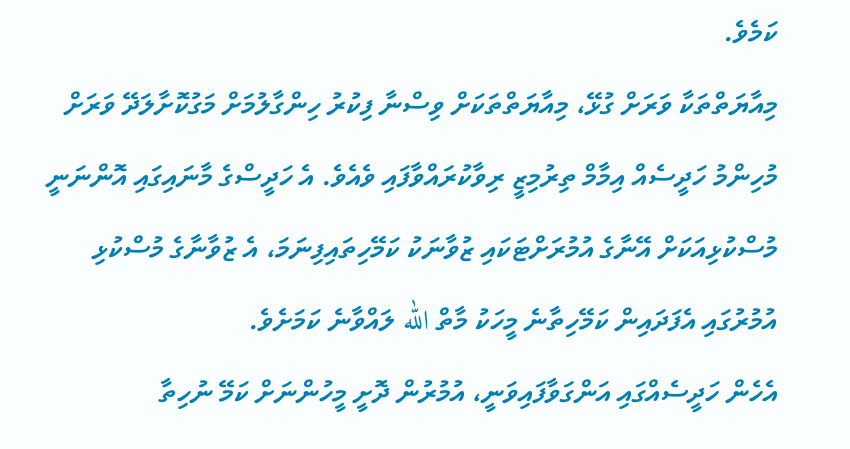ކަމެވެ.
މިއާޔަތްތަކާ ވަރަށް ގުޅޭ، މިއާޔަތްތަކަށް ވިސްނާ ފިކުރު ހިންގާލުމަށް މަގުކޮށާލަދޭ ވަރަށް މުހިންމު ހަދީސެއް އިމާމް ތިރުމިޒީ ރިވާކުރައްވާފައި ވެއެވެ. އެ ހަދީސްގެ މާނައިގައި އޮންނަނީ މުސްކުޅިއަކަށް އޭނާގެ އުމުރަށްޓަކައި ޒުވާނަކު ކަމޭހިތައިފިނަމަ، އެ ޒުވާނާގެ މުސްކުޅި އުމުރުގައި އެފަދައިން ކަމޭހިތާނެ މީހަކު މާތް الله ލައްވާނެ ކަމަށެވެ.
އެހެން ހަދީސެއްގައި އަންގަވާފައިވަނީ، އުމުރުން ދޮށީ މީހުންނަށް ކަމޭ ނުހިތާ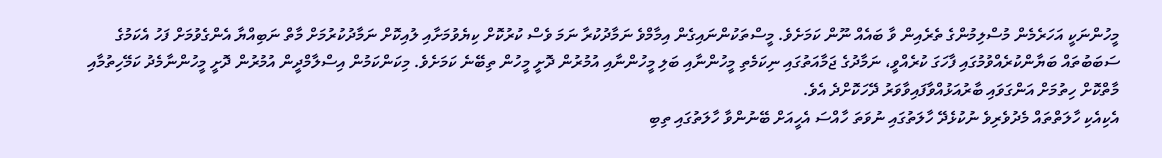މީހުންނަކީ އަހަރެމެން މުސްލިމުންގެ ތެރެއިން ވާ ބައެއް ނޫން ކަމަށެވެ. މީސްތަކުންނައިގެން އިމާމްވެ ނަމާދުކުރާ ނަމަ ވެސް ކުރުކޮށް ކިޔެވުމަށާއި ލުއިކޮށް ނަމާދުކުރުމަށް މާތް ނަބިއްޔާ އެންގެވުމަށް ފަހު އެކަމުގެ ސަބަބުތައް ބަޔާންކުރެއްވުމުގައި ފާހަގަ ކުރެއްވީ، ނަމާދުގެ ޖަމާއަތުގައި ނިކަމެތި މީހުންނާއި ބަލި މީހުންނާއި އުމުރުން ދޮށީ މީހުން ތިބޭނެ ކަމަށެވެ. މިކަންކަމުން އިސްލާމްދީން އުމުރުން ދޮށީ މީހުންނާމެދު ކަމޭހިތުމާއި މާތްކޮށް ހިތުމަށް އަންގަވައި ބާރުއަޅުއްވާފައިވާވަރު ދޭހަކޮށްދެ އެވެ.
އެކިއެކި ހާލަތްތައް މެދުވެރިވެ ނުކުޅެދޭ ހާލަތުގައި ނުވަތަ ހާއްސަ އެހީއަށް ބޭނުންވާ ހާލަތުގައި ތިބި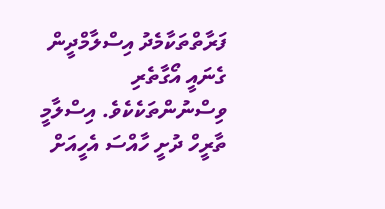ފަރާތްތަކާމެދު އިސްލާމްދީން ގެނައީ އޯގާތެރި ވިސްނުންތަކެކެވެ. އިސްލާމީ ތާރީހް ދުށީ ހާއްސަ އެހީއަށް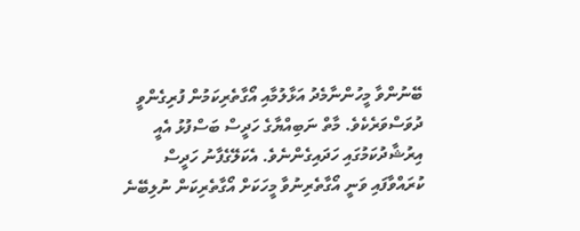ބޭނުންވާ މީހުންނާމެދު އަޅާލުމާއި އޯގާތެރިކަމުން ފުރިގެންވީ ދުވަސްވަރެކެވެ. މާތް ނަބިއްޔާގެ ހަދީސް ބަސްފުޅު އެއީ އިރުޝާދުކަމުގައި ހަދައިގެންނެވެ. އެކަލޭގެފާނު ހަދީސް ކުރައްވާފައި ވަނީ އޯގާތެރިނުވާ މީހަކަށް އޯގާތެރިކަން ނުލިބޭނެ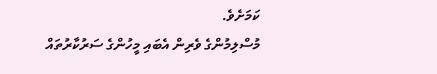ކަމަށެވެ.
މުސްލިމުންގެ ވެރިން އެބައި މީހުންގެ ސަރުކާރުތައް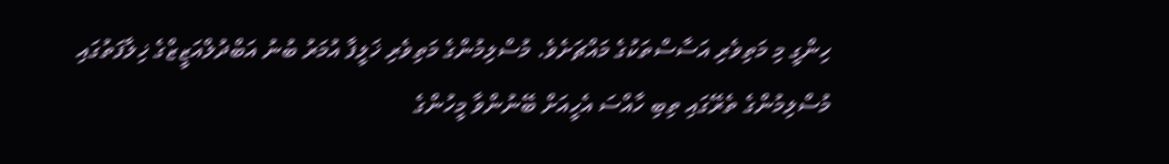ހިންގީ މި މަތިވެރި އަސާސްތަކުގެ މައްޗަށެވެ. މުސްލިމުންގެ މަތިވެރި ޚަލީފާ އުމަރު ބުނު އަބްދުލްއަޒީޒްގެ ޚިލާފަތުގައި މުސްލިމުންގެ ތެރޭގައި ތިބި ހާއްސަ އެހީއަށް ބޭނުންވާ މީހުންގެ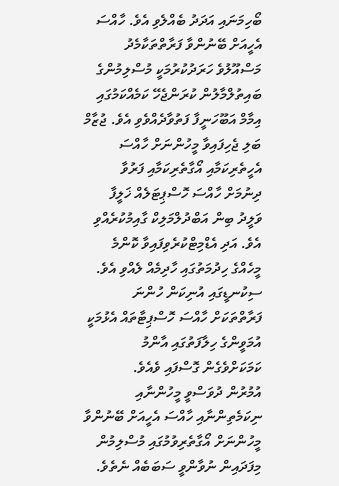ބޯހިމަނައި އަދަދު ބެއްލެވި އެވެ. ހާއްސަ އެހީއަށް ބޭނުންވާ ފަރާތްތަކާމެދު މަސްއޫލުވެ ހަރަދުކުރުމަކީ މުސްލިމުންގެ ބައިތުލްމާލުން ކުރަންޖެހޭ ކަމެއްކަމުގައި އިމާމް އަބޫހަނީފާ ފަތުވާދެއްވެވި އެވެ. ޖުޒާމް ބަލި ޖެހިފައިވާ މީހުންނަށް ހާއްސަ އެހީތެރިކަމާއި އޯގާތެރިކަމާއި ފަރުވާ ދިނުމަށް ހާއްސަ ހޮސްޕިޓަލެއް ޚަލީފާ ވަލީދު ބިން އަބްދުލްމަލިކް ގާއިމުކުރެއްވި އެވެ. އަދި އެޑްމިޓްކުރެވިފައިވާ ކޮންމެ މީހެއްގެ ހިދުމަތުގައި ހާދިމެއް ލެއްވި އެވެ. ސިކުނޑީގައި އުނިކަން ހުންނަ ފަރާތްތަކަށް ހާއްސަ ހޮސްޕިޓާތައް އެޅުމަކީ އުމަވީންގެ ހިލާފަތުގައި އާންމު ކަމަކަށްވެގެން ގޮސްފައި ވެއެވެ.
އުމުރުން ދުވަސްވީ މީހުންނާއި ނިކަމެތިންނާއި ހާއްސަ އެހީއަށް ބޭނުންވާ މީހުންނަށް އޯގާތެރިވުމުގައި މުސްލިމުން މިފަދައިން ނުވާންވީ ސަބަބެއް ނެތެވެ.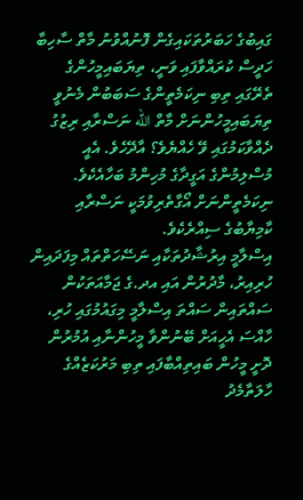ގައިބުގެ ހަބަރުތަކައިގެން ފޮނުއްވުނު މާތް ސާހިބާ ހަދީސް ކުރައްވާފައި ވަނީ، ތިޔަބައިމީހުންގެ ތެރޭގައި ތިބި ނިކަމެތީންގެ ސަބަބުން މެނުވީ ތިޔަބައިމީހުންނަށް މާތް الله ނަސްރާއި ރިޒުގު ދެއްވާކަމުގައި ވޭ ހެއްޔެވެ؟ އާދޭހެވެ. އެއީ މުސްލިމުންގެ އަގީދާގެ މުހިންމު ބަހާއެކެވެ. ނިކަމެތީންނަށް އޯގާތެރިވުމަކީ ނަސްރާއި ކާމިޔާބުގެ ސިއްރެކެވެ.
އިސްލާމީ އިރުޝާދުތަކާއި ނަސޭހަތްތައް މިފަދައިން ހުރިއިރު، މާދުރުން އައި އދ.ގެ ޖަމާއަތަކުން ސައްތައިން ސައްތަ އިސްލާމީ މިގައުމުގައި ހުރި، ހާއްސަ އެހީއަށް ބޭނުންވާ މީހުންނާއި އުމުރުން ދޮށީ މީހުން ބައިތިއްބާފައި ތިބި މަރުކަޒެއްގެ ހާލަތާމެދު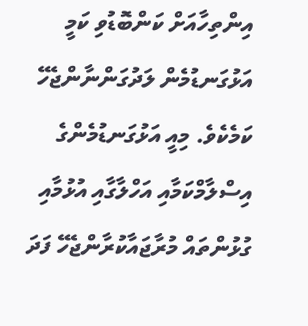އިންތިހާއަށް ކަންބޮޑުވި ކަމީ އަޅުގަނޑުމެން ލަދުގަންނާންޖެހޭ ކަމެކެވެ. މިއީ އަޅުގަނޑުމެންގެ އިސްލާމްކަމާއި އަހްލާގާއި އުޅުމާއި ގުޅުންތައް މުރާޖައާކުރާންޖެހޭ ފަދަ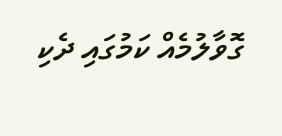ގޮވާލުމެއް ކަމުގައި ދެކި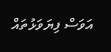އަވަސް ފިޔަވަޅުތައް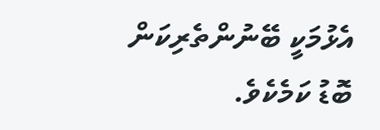އެޅުމަކީ ބޭނުންތެރިކަން ބޮޑު ކަމެކެވެ.